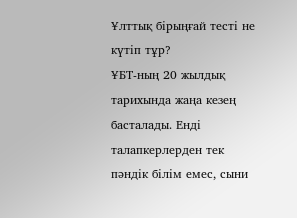Ұлттық бірыңғай тесті не күтіп тұр?
ҰБТ-ның 20 жылдық тарихында жаңа кезең басталады. Енді талапкерлерден тек пәндік білім емес, сыни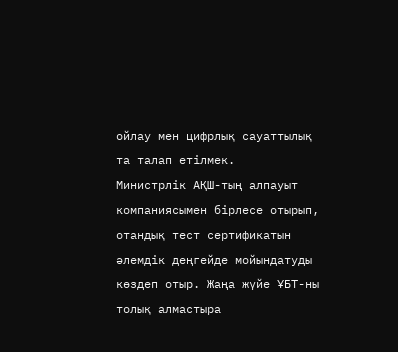ойлау мен цифрлық сауаттылық та талап етілмек.
Министрлік АҚШ-тың алпауыт компаниясымен бірлесе отырып, отандық тест сертификатын әлемдік деңгейде мойындатуды көздеп отыр. Жаңа жүйе ҰБТ-ны толық алмастыра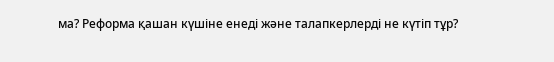ма? Реформа қашан күшіне енеді және талапкерлерді не күтіп тұр?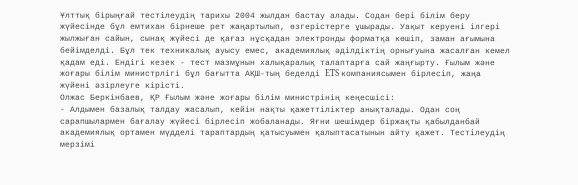Ұлттық бірыңғай тестілеудің тарихы 2004 жылдан бастау алады. Содан бері білім беру жүйесінде бұл емтихан бірнеше рет жаңартылып, өзгерістерге ұшырады. Уақыт керуені ілгері жылжыған сайын, сынақ жүйесі де қағаз нұсқадан электронды форматқа көшіп, заман ағымына бейімделді. Бұл тек техникалық ауысу емес, академиялық әділдіктің орнығуына жасалған кемел қадам еді. Ендігі кезек - тест мазмұнын халықаралық талаптарға сай жаңғырту. Ғылым және жоғары білім министрлігі бұл бағытта АҚШ-тың беделді ETS компаниясымен бірлесіп, жаңа жүйені әзірлеуге кірісті.
Олжас Беркінбаев, ҚР Ғылым және жоғары білім министрінің кеңесшісі:
- Алдымен базалық талдау жасалып, кейін нақты қажеттіліктер анықталады. Одан соң сарапшылармен бағалау жүйесі бірлесіп жобаланады. Яғни шешімдер біржақты қабылданбай академиялық ортамен мүдделі тараптардың қатысуымен қалыптасатынын айту қажет. Тестілеудің мерзімі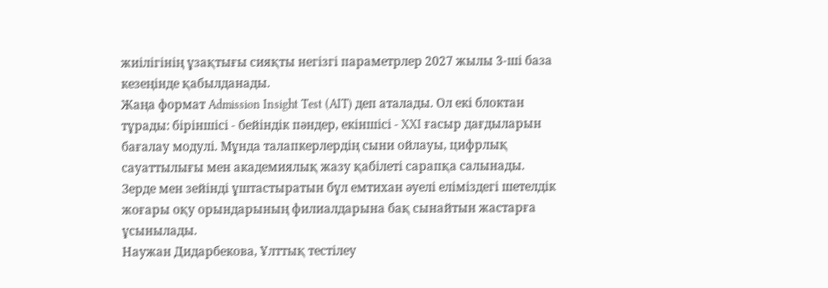жиілігінің ұзақтығы сияқты негізгі параметрлер 2027 жылы 3-ші база кезеңінде қабылданады.
Жаңа формат Admission Insight Test (AIT) деп аталады. Ол екі блоктан тұрады: біріншісі - бейіндік пәндер, екіншісі - XXI ғасыр дағдыларын бағалау модулі. Мұнда талапкерлердің сыни ойлауы, цифрлық сауаттылығы мен академиялық жазу қабілеті сарапқа салынады. Зерде мен зейінді ұштастыратын бұл емтихан әуелі еліміздегі шетелдік жоғары оқу орындарының филиалдарына бақ сынайтын жастарға ұсынылады.
Наужан Дидарбекова, Ұлттық тестілеу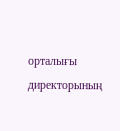орталығы директорының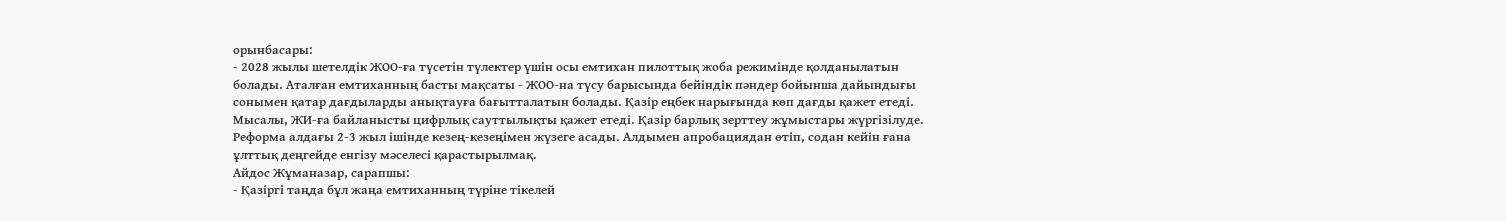орынбасары:
- 2028 жылы шетелдік ЖОО-ға түсетін түлектер үшін осы емтихан пилоттық жоба режимінде қолданылатын болады. Аталған емтиханның басты мақсаты - ЖОО-на түсу барысында бейіндік пәндер бойынша дайындығы сонымен қатар дағдыларды анықтауға бағытталатын болады. Қазір еңбек нарығында көп дағды қажет етеді. Мысалы, ЖИ-ға байланысты цифрлық сауттылықты қажет етеді. Қазір барлық зерттеу жұмыстары жүргізілуде.
Реформа алдағы 2-3 жыл ішінде кезең-кезеңімен жүзеге асады. Алдымен апробациядан өтіп, содан кейін ғана ұлттық деңгейде енгізу мәселесі қарастырылмақ.
Айдос Жұманазар, сарапшы:
- Қазіргі таңда бұл жаңа емтиханның түріне тікелей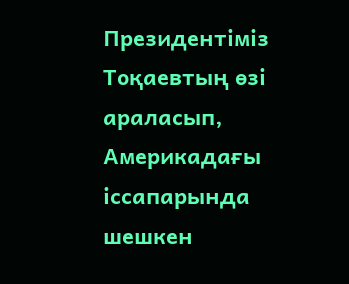Президентіміз Тоқаевтың өзі араласып, Америкадағы іссапарында шешкен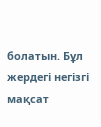болатын. Бұл жердегі негізгі мақсат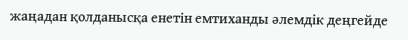жаңадан қолданысқа енетін емтиханды әлемдік деңгейде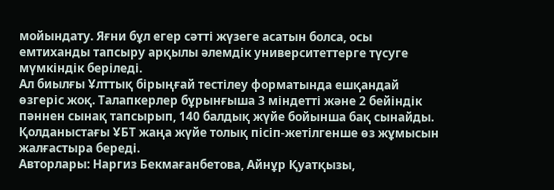мойындату. Яғни бұл егер сәтті жүзеге асатын болса, осы емтиханды тапсыру арқылы әлемдік университеттерге түсуге мүмкіндік беріледі.
Ал биылғы Ұлттық бірыңғай тестілеу форматында ешқандай өзгеріс жоқ. Талапкерлер бұрынғыша 3 міндетті және 2 бейіндік пәннен сынақ тапсырып, 140 балдық жүйе бойынша бақ сынайды. Қолданыстағы ҰБТ жаңа жүйе толық пісіп-жетілгенше өз жұмысын жалғастыра береді.
Авторлары: Наргиз Бекмағанбетова, Айнұр Қуатқызы,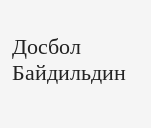Досбол Байдильдин